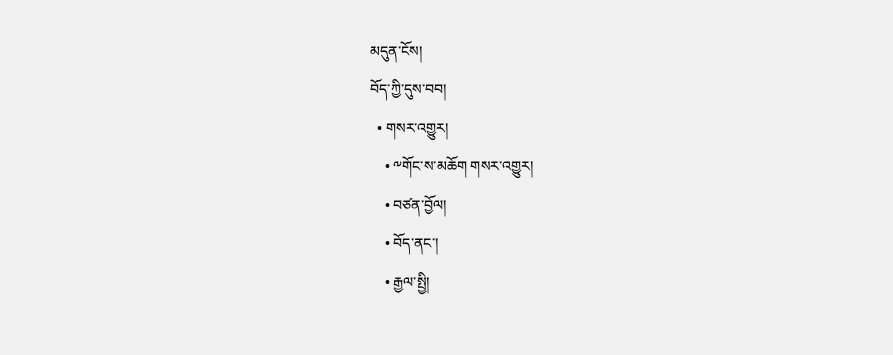མདུན་ངོས།
བོད་ཀྱི་དུས་བབ།
  • གསར་འགྱུར།
    • ༸གོང་ས་མཆོག གསར་འགྱུར།
    • བཙན་བྱོལ།
    • བོད་ནང་།
    • རྒྱལ་སྤྱི།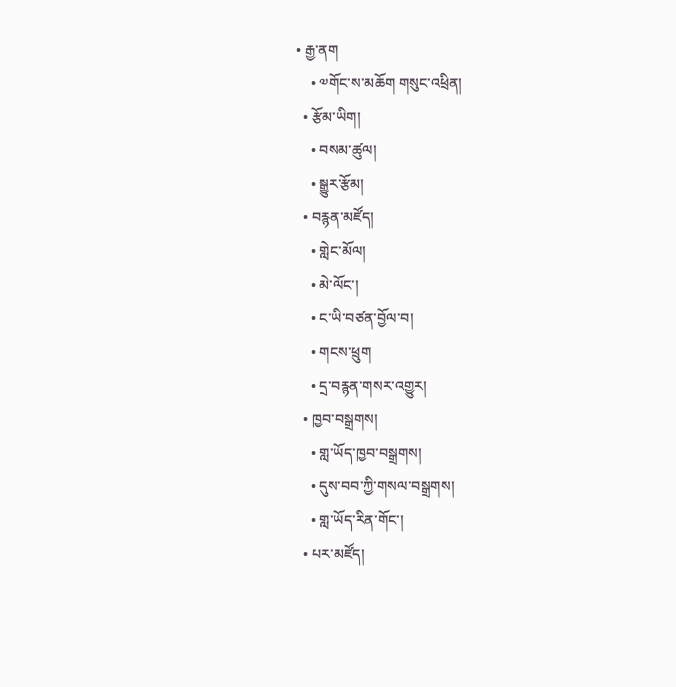• རྒྱ་ནག
    • ༧གོང་ས་མཆོག གསུང་འཕྲིན།
  • རྩོམ་ཡིག།
    • བསམ་ཚུལ།
    • སྒྱུར་རྩོམ།
  • བརྙན་མཛོད།
    • གླེང་མོལ།
    • མེ་ལོང་།
    • ང་ཡི་བཙན་བྱོལ་བ།
    • གངས་ཕྲུག
    • དྲ་བརྙན་གསར་འགྱུར།
  • ཁྱབ་བསྒྲགས།
    • གླ་ཡོད་ཁྱབ་བསྒྲགས།
    • དུས་བབ་ཀྱི་གསལ་བསྒྲགས།
    • གླ་ཡོད་རིན་གོང་།
  • པར་མཛོད།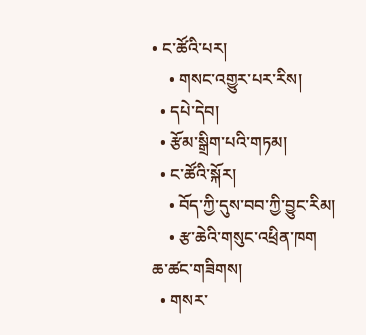• ང་ཚོའི་པར།
    • གསང་འགྱུར་པར་རིས།
  • དཔེ་དེབ།
  • རྩོམ་སྒྲིག་པའི་གཏམ།
  • ང་ཚོའི་སྐོར།
    • བོད་ཀྱི་དུས་བབ་ཀྱི་བྱུང་རིམ།
    • རྩ་ཆེའི་གསུང་འཕྲིན་ཁག
ཆ་ཚང་གཟིགས།
  • གསར་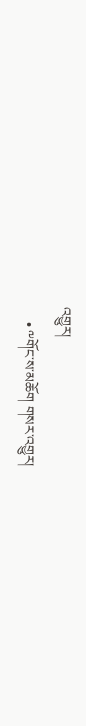འགྱུར།
    • ༸གོང་ས་མཆོག གསར་འགྱུར།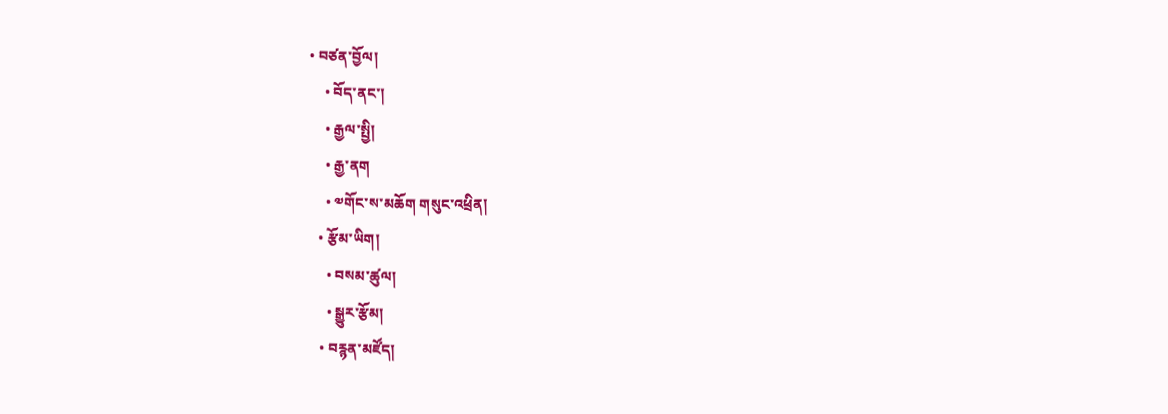• བཙན་བྱོལ།
    • བོད་ནང་།
    • རྒྱལ་སྤྱི།
    • རྒྱ་ནག
    • ༧གོང་ས་མཆོག གསུང་འཕྲིན།
  • རྩོམ་ཡིག།
    • བསམ་ཚུལ།
    • སྒྱུར་རྩོམ།
  • བརྙན་མཛོད།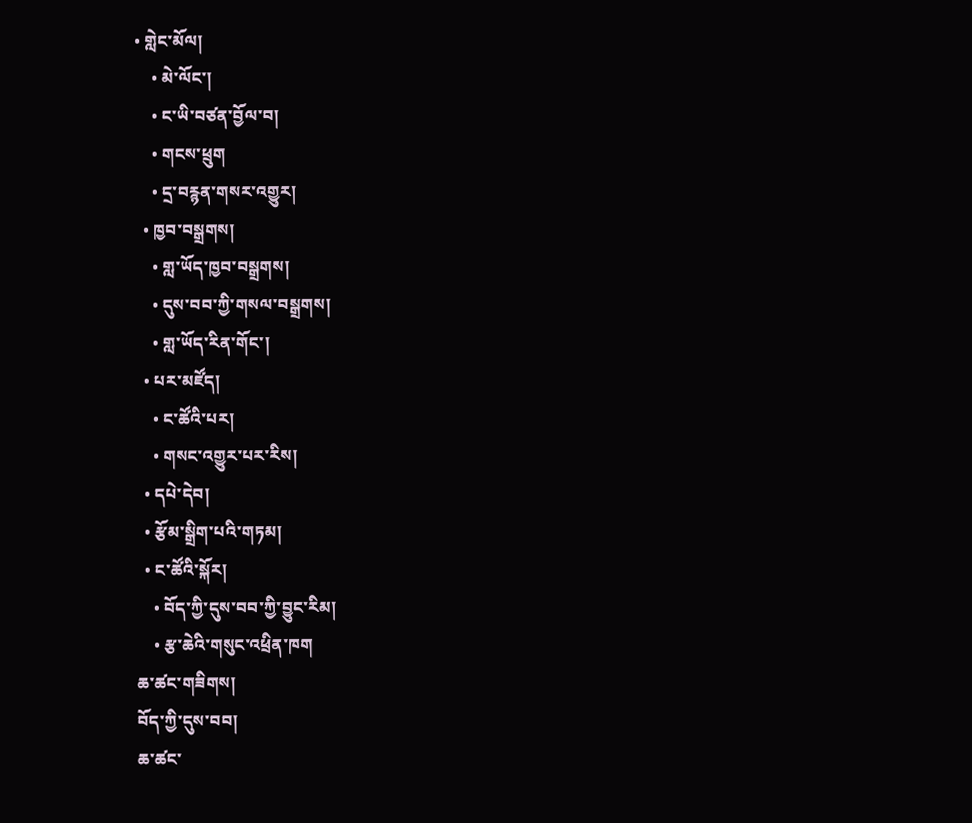• གླེང་མོལ།
    • མེ་ལོང་།
    • ང་ཡི་བཙན་བྱོལ་བ།
    • གངས་ཕྲུག
    • དྲ་བརྙན་གསར་འགྱུར།
  • ཁྱབ་བསྒྲགས།
    • གླ་ཡོད་ཁྱབ་བསྒྲགས།
    • དུས་བབ་ཀྱི་གསལ་བསྒྲགས།
    • གླ་ཡོད་རིན་གོང་།
  • པར་མཛོད།
    • ང་ཚོའི་པར།
    • གསང་འགྱུར་པར་རིས།
  • དཔེ་དེབ།
  • རྩོམ་སྒྲིག་པའི་གཏམ།
  • ང་ཚོའི་སྐོར།
    • བོད་ཀྱི་དུས་བབ་ཀྱི་བྱུང་རིམ།
    • རྩ་ཆེའི་གསུང་འཕྲིན་ཁག
ཆ་ཚང་གཟིགས།
བོད་ཀྱི་དུས་བབ།
ཆ་ཚང་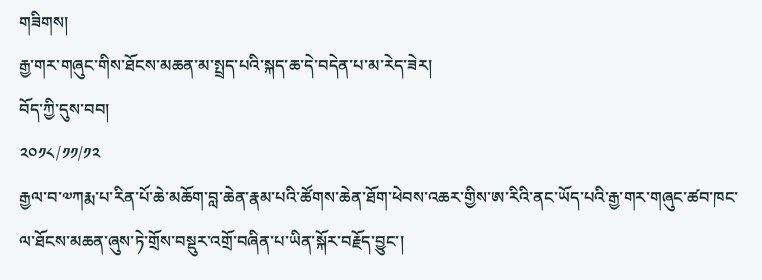གཟིགས།
རྒྱ་གར་གཞུང་གིས་ཐོངས་མཆན་མ་སྤྲད་པའི་སྐད་ཆ་དེ་བདེན་པ་མ་རེད་ཟེར།
བོད་ཀྱི་དུས་བབ།
༢༠༡༨/༡༡/༡༢
རྒྱལ་བ་༧ཀརྨ་པ་རིན་པོ་ཆེ་མཆོག་བླ་ཆེན་རྣམ་པའི་ཚོགས་ཆེན་ཐོག་ཕེབས་འཆར་གྱིས་ཨ་རིའི་ནང་ཡོད་པའི་རྒྱ་གར་གཞུང་ཚབ་ཁང་ལ་ཐོངས་མཆན་ཞུས་ཏེ་གྲོས་བསྡུར་འགྲོ་བཞིན་པ་ཡིན་སྐོར་བརྗོད་བྱུང་།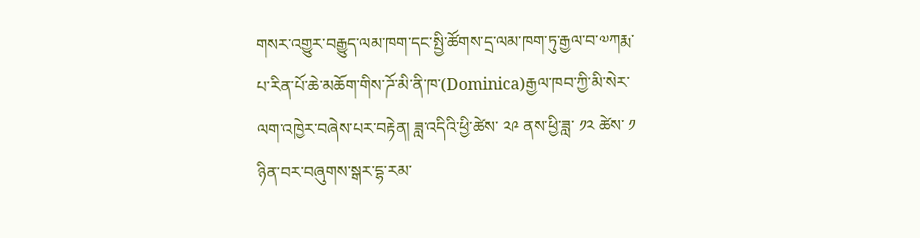གསར་འགྱུར་བརྒྱུད་ལམ་ཁག་དང་སྤྱི་ཚོགས་དྲ་ལམ་ཁག་ཏུ་རྒྱལ་བ་༧ཀརྨ་པ་རིན་པོ་ཆེ་མཆོག་གིས་ཌོ་མི་ནི་ཁ་(Dominica)རྒྱལ་ཁབ་ཀྱི་མི་སེར་ལག་འཁྱེར་བཞེས་པར་བརྟེན། ཟླ་འདིའི་ཕྱི་ཚེས་ ༢༩ ནས་ཕྱི་ཟླ་ ༡༢ ཚེས་ ༡ ཉིན་བར་བཞུགས་སྒར་དྷ་རམ་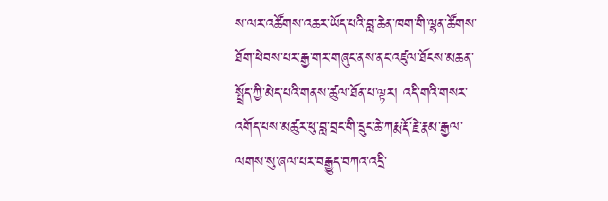ས་ལར་འཚོགས་འཆར་ཡོད་པའི་བླ་ཆེན་ཁག་གི་ལྷན་ཚོགས་ཐོག་ཕེབས་པར་རྒྱ་གར་གཞུང་ནས་ནང་འཛུལ་ཐོངས་མཆན་སྤྲོད་ཀྱི་མེད་པའི་གནས་ཚུལ་ཐོན་པ་ལྟར། འདི་གའི་གསར་འགོད་པས་མཚུར་ཕུ་བླ་བྲང་གི་དྲུང་ཆེ་ཀརྨ་རྡོ་རྗེ་རྣམ་རྒྱལ་ལགས་སུ་ཞལ་པར་བརྒྱུད་བཀའ་འདྲི་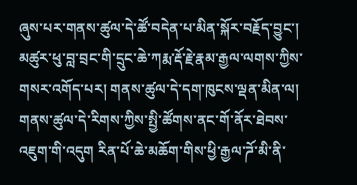ཞུས་པར་གནས་ཚུལ་དེ་ཚོ་བདེན་པ་མིན་སྐོར་བརྗོད་བྱུང་།
མཚུར་ཕུ་བླ་བྲང་གི་དྲུང་ཆེ་ཀརྨ་རྡོ་རྗེ་རྣམ་རྒྱལ་ལགས་ཀྱིས་གསར་འགོད་པར། གནས་ཚུལ་དེ་དག་ཁུངས་ལྡན་མིན་ལ། གནས་ཚུལ་དེ་རིགས་ཀྱིས་སྤྱི་ཚོགས་ནང་གོ་ནོར་ཐེབས་འཇུག་གི་འདུག རིན་པོ་ཆེ་མཆོག་གིས་ཕྱི་རྒྱལ་ཌོ་མི་ནི་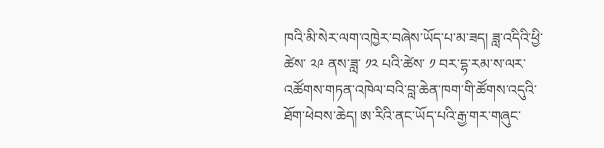ཁའི་མི་སེར་ལག་འཁྱེར་བཞེས་ཡོད་པ་མ་ཟད། ཟླ་འདིའི་ཕྱི་ཚེས་ ༢༩ ནས་ཟླ་ ༡༢ པའི་ཚེས་ ༡ བར་དྷ་རམ་ས་ལར་འཚོགས་གཏན་འཁེལ་བའི་བླ་ཆེན་ཁག་གི་ཚོགས་འདུའི་ཐོག་ཕེབས་ཆེད། ཨ་རིའི་ནང་ཡོད་པའི་རྒྱ་གར་གཞུང་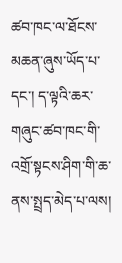ཚབ་ཁང་ལ་ཐོངས་མཆན་ཞུས་ཡོད་པ་དང་། ད་ལྟའི་ཆར་གཞུང་ཚབ་ཁང་གི་འགྲོ་སྟངས་ཤིག་གི་ཆ་ནས་སྤྲད་མེད་པ་ལས།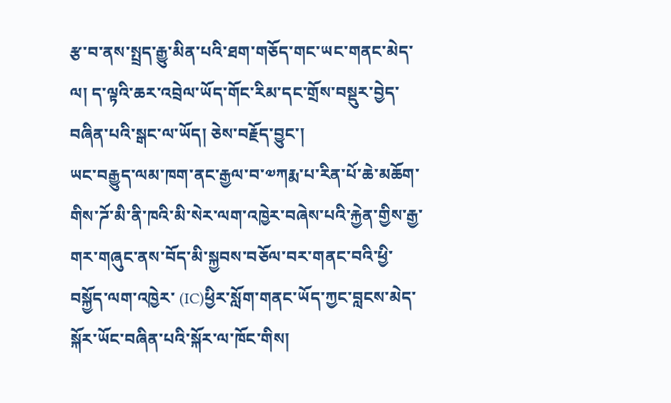རྩ་བ་ནས་སྤྲད་རྒྱུ་མིན་པའི་ཐག་གཅོད་གང་ཡང་གནང་མེད་ལ། ད་ལྟའི་ཆར་འབྲེལ་ཡོད་གོང་རིམ་དང་གྲོས་བསྡུར་བྱེད་བཞིན་པའི་སྒང་ལ་ཡོད། ཅེས་བརྗོད་བྱུང་།
ཡང་བརྒྱུད་ལམ་ཁག་ནང་རྒྱལ་བ་༧ཀརྨ་པ་རིན་པོ་ཆེ་མཆོག་གིས་ཌོ་མི་ནི་ཁའི་མི་སེར་ལག་འཁྱེར་བཞེས་པའི་རྐྱེན་གྱིས་རྒྱ་གར་གཞུང་ནས་བོད་མི་སྐྱབས་བཅོལ་བར་གནང་བའི་ཕྱི་བསྐྱོད་ལག་འཁྱེར་ (IC)ཕྱིར་སློག་གནང་ཡོད་ཀྱང་བླངས་མེད་སྐོར་ཡོང་བཞིན་པའི་སྐོར་ལ་ཁོང་གིས།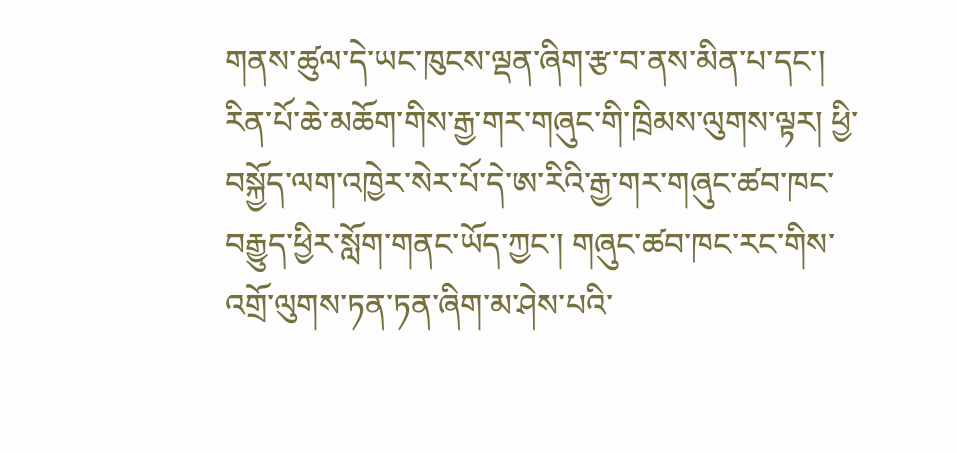གནས་ཚུལ་དེ་ཡང་ཁུངས་ལྡན་ཞིག་རྩ་བ་ནས་མིན་པ་དང་། རིན་པོ་ཆེ་མཆོག་གིས་རྒྱ་གར་གཞུང་གི་ཁྲིམས་ལུགས་ལྟར། ཕྱི་བསྐྱོད་ལག་འཁྱེར་སེར་པོ་དེ་ཨ་རིའི་རྒྱ་གར་གཞུང་ཚབ་ཁང་བརྒྱུད་ཕྱིར་སློག་གནང་ཡོད་ཀྱང་། གཞུང་ཚབ་ཁང་རང་གིས་འགྲོ་ལུགས་ཏན་ཏན་ཞིག་མ་ཤེས་པའི་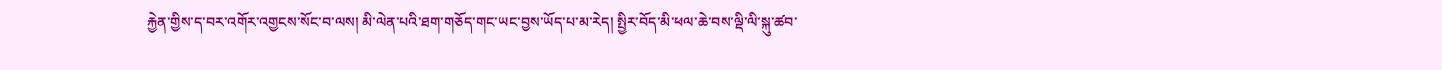རྐྱེན་གྱིས་ད་བར་འགོར་འགྱངས་སོང་བ་ལས། མི་ལེན་པའི་ཐག་གཅོད་གང་ཡང་བྱས་ཡོད་པ་མ་རེད། སྤྱིར་བོད་མི་ཕལ་ཆེ་བས་ལྡི་ལི་སྐུ་ཚབ་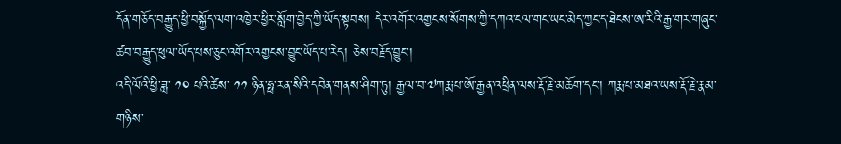དོན་གཅོད་བརྒྱུད་ཕྱི་བསྐྱོད་ལག་འཁྱེར་ཕྱིར་སློག་བྱེད་ཀྱི་ཡོད་སྟབས། དེར་འགོར་འགྱངས་སོགས་ཀྱི་དཀའ་ངལ་གང་ཡང་མེད་ཀྱང་ད་ཐེངས་ཨ་རིའི་རྒྱ་གར་གཞུང་ཚབ་བརྒྱུད་ཕུལ་ཡོད་པས་ཅུང་འགོར་འགྱངས་བྱུང་ཡོད་པ་རེད། ཅེས་བརྗོད་བྱུང་།
འདི་ལོའི་ཕྱི་ཟླ་ ༡༠ པའི་ཚེས་ ༡༡ ཉིན་ཧྥ་རན་སིའི་དབེན་གནས་ཤིག་ཏུ། རྒྱལ་བ་༧ཀརྨ་པ་ཨོ་རྒྱན་འཕྲིན་ལས་རྡོ་རྗེ་མཆོག་དང་། ཀརྨ་པ་མཐའ་ཡས་རྡོ་རྗེ་རྣམ་གཉིས་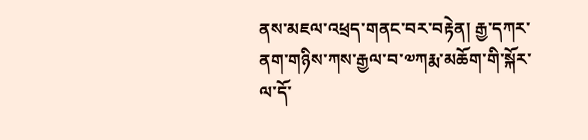ནས་མཇལ་འཕྲད་གནང་བར་བརྟེན། རྒྱ་དཀར་ནག་གཉིས་ཀས་རྒྱལ་བ་༧ཀརྨ་མཆོག་གི་སྐོར་ལ་དོ་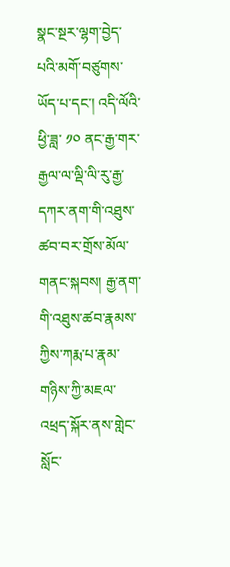སྣང་སྔར་ལྷག་བྱེད་པའི་མགོ་བཙུགས་ཡོད་པ་དང་། འདི་ལོའི་ཕྱི་ཟླ་ ༡༠ ནང་རྒྱ་གར་རྒྱལ་ལ་ལྡི་ལི་རུ་རྒྱ་དཀར་ནག་གི་འཐུས་ཚབ་བར་གྲོས་མོལ་གནང་སྐབས། རྒྱ་ནག་གི་འཐུས་ཚབ་རྣམས་ཀྱིས་ཀརྨ་པ་རྣམ་གཉིས་ཀྱི་མཇལ་འཕྲད་སྐོར་ནས་གླེང་སློང་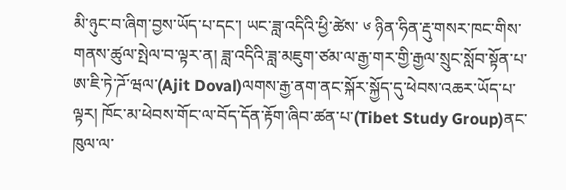མི་ཉུང་བ་ཞིག་བྱས་ཡོད་པ་དང་། ཡང་ཟླ་འདིའི་ཕྱི་ཚེས་ ༦ ཉིན་ཧིན་རྡུ་གསར་ཁང་གིས་གནས་ཚུལ་སྤེལ་བ་ལྟར་ན། ཟླ་འདིའི་ཟླ་མཇུག་ཙམ་ལ་རྒྱ་གར་གྱི་རྒྱལ་སྲུང་སློབ་སྟོན་པ་ཨ་ཇི་ཏེ་ཌོ་ཝལ་(Ajit Doval)ལགས་རྒྱ་ནག་ནང་སྐོར་སྐྱོད་དུ་ཕེབས་འཆར་ཡོད་པ་ལྟར། ཁོང་མ་ཕེབས་གོང་ལ་བོད་དོན་རྟོག་ཞིབ་ཚན་པ་(Tibet Study Group)ནང་ཁུལ་ལ་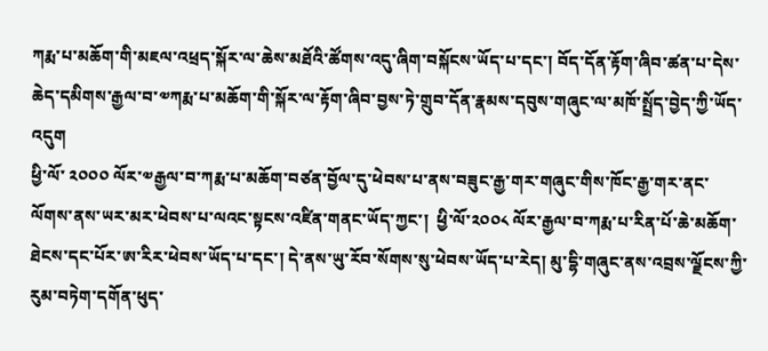ཀརྨ་པ་མཆོག་གི་མཇལ་འཕྲད་སྐོར་ལ་ཆེས་མཐོའི་ཚོགས་འདུ་ཞིག་བསྐོངས་ཡོད་པ་དང་། བོད་དོན་རྟོག་ཞིབ་ཚན་པ་དེས་ཆེད་དམིགས་རྒྱལ་བ་༧ཀརྨ་པ་མཆོག་གི་སྐོར་ལ་རྟོག་ཞིབ་བྱས་ཏེ་གྲུབ་དོན་རྣམས་དབུས་གཞུང་ལ་མཁོ་སྤྲོད་བྱེད་ཀྱི་ཡོད་འདུག
ཕྱི་ལོ་ ༢༠༠༠ ལོར་༧རྒྱལ་བ་ཀརྨ་པ་མཆོག་བཙན་བྱོལ་དུ་ཕེབས་པ་ནས་བཟུང་རྒྱ་གར་གཞུང་གིས་ཁོང་རྒྱ་གར་ནང་ལོགས་ནས་ཡར་མར་ཕེབས་པ་ལའང་སྟངས་འཛིན་གནང་ཡོད་ཀྱང་།  ཕྱི་ལོ་༢༠༠༨ ལོར་རྒྱལ་བ་ཀརྨ་པ་རིན་པོ་ཆེ་མཆོག་ཐེངས་དང་པོར་ཨ་རིར་ཕེབས་ཡོད་པ་དང་། དེ་ནས་ཡུ་རོབ་སོགས་སུ་ཕེབས་ཡོད་པ་རེད། མུ་དྷི་གཞུང་ནས་འབྲས་ལྗོངས་ཀྱི་རུམ་བཏེག་དགོན་ཕུད་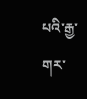པའི་རྒྱ་གར་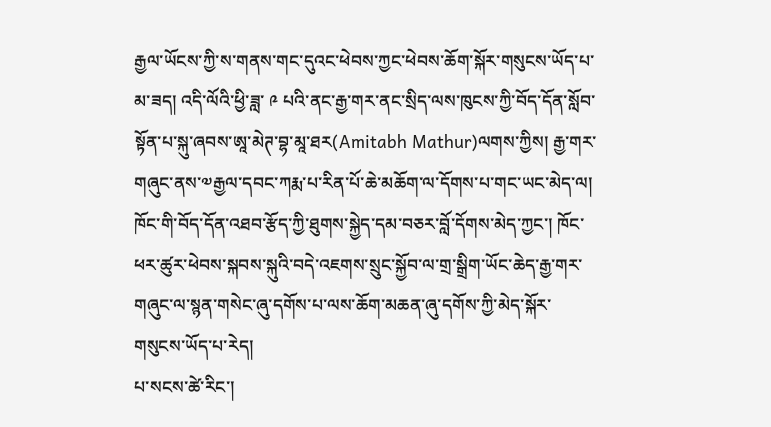རྒྱལ་ཡོངས་ཀྱི་ས་གནས་གང་དུའང་ཕེབས་ཀྱང་ཕེབས་ཆོག་སྐོར་གསུངས་ཡོད་པ་མ་ཟད། འདི་ལོའི་ཕྱི་ཟླ་ ༩ པའི་ནང་རྒྱ་གར་ནང་སྲིད་ལས་ཁུངས་ཀྱི་བོད་དོན་སློབ་སྟོན་པ་སྐུ་ཞབས་ཨཱ་མེཊ་བྷ་མཱ་ཐར(Amitabh Mathur)ལགས་ཀྱིས། རྒྱ་གར་གཞུང་ནས་༧རྒྱལ་དབང་ཀརྨ་པ་རིན་པོ་ཆེ་མཆོག་ལ་དོགས་པ་གང་ཡང་མེད་ལ། ཁོང་གི་བོད་དོན་འཐབ་རྩོད་ཀྱི་ཐུགས་སྐྱེད་དམ་བཅར་བློ་དོགས་མེད་ཀྱང་། ཁོང་ཕར་ཚུར་ཕེབས་སྐབས་སྐུའི་བདེ་འཇགས་སྲུང་སྐྱོབ་ལ་གྲ་སྒྲིག་ཡོང་ཆེད་རྒྱ་གར་གཞུང་ལ་སྙན་གསེང་ཞུ་དགོས་པ་ལས་ཆོག་མཆན་ཞུ་དགོས་ཀྱི་མེད་སྐོར་གསུངས་ཡོད་པ་རེད།
པ་སངས་ཚེ་རིང་།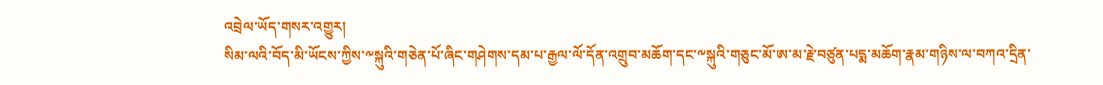འབྲེལ་ཡོད་གསར་འགྱུར།
སིམ་ལའི་བོད་མི་ཡོངས་ཀྱིས་༸སྐུའི་གཅེན་པོ་ཞིང་གཤེགས་དམ་པ་རྒྱལ་ལོ་དོན་འགྲུབ་མཆོག་དང་༸སྐུའི་གཅུང་མོ་ཨ་མ་རྗེ་བཙུན་པདྨ་མཆོག་རྣམ་གཉིས་ལ་བཀའ་དྲིན་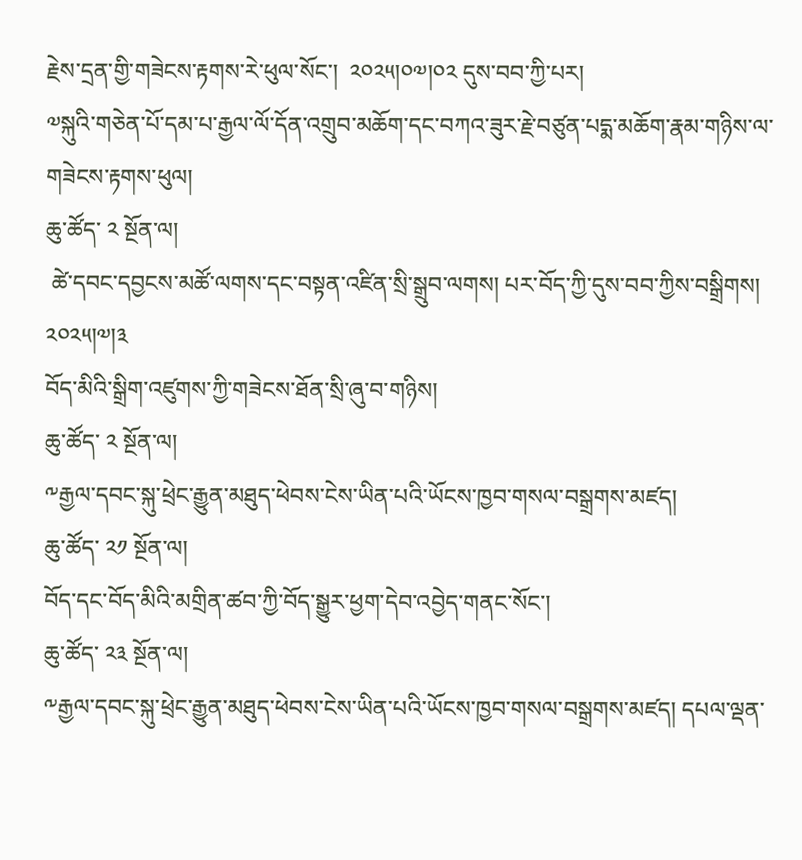རྗེས་དྲན་གྱི་གཟེངས་རྟགས་རེ་ཕུལ་སོང་།  ༢༠༢༥།༠༧།༠༢ དུས་བབ་ཀྱི་པར།
༧སྐུའི་གཅེན་པོ་དམ་པ་རྒྱལ་ལོ་དོན་འགྲུབ་མཆོག་དང་བཀའ་ཟུར་རྗེ་བཙུན་པདྨ་མཆོག་རྣམ་གཉིས་ལ་གཟེངས་རྟགས་ཕུལ།
ཆུ་ཚོད་ ༢ སྔོན་ལ།
 ཚེ་དབང་དབྱངས་མཚོ་ལགས་དང་བསྟན་འཛིན་སྲི་སྒྲུབ་ལགས། པར་བོད་ཀྱི་དུས་བབ་ཀྱིས་བསྒྲིགས། ༢༠༢༥།༧།༣
བོད་མིའི་སྒྲིག་འཛུགས་ཀྱི་གཟེངས་ཐོན་སྲི་ཞུ་བ་གཉིས།
ཆུ་ཚོད་ ༢ སྔོན་ལ།
༸རྒྱལ་དབང་སྐུ་ཕྲེང་རྒྱུན་མཐུད་ཕེབས་ངེས་ཡིན་པའི་ཡོངས་ཁྱབ་གསལ་བསྒྲགས་མཛད།
ཆུ་ཚོད་ ༢༡ སྔོན་ལ།
བོད་དང་བོད་མིའི་མགྲིན་ཚབ་ཀྱི་བོད་སྒྱུར་ཕྱག་དེབ་འབྱེད་གནང་སོང་།
ཆུ་ཚོད་ ༢༣ སྔོན་ལ།
༸རྒྱལ་དབང་སྐུ་ཕྲེང་རྒྱུན་མཐུད་ཕེབས་ངེས་ཡིན་པའི་ཡོངས་ཁྱབ་གསལ་བསྒྲགས་མཛད། དཔལ་ལྡན་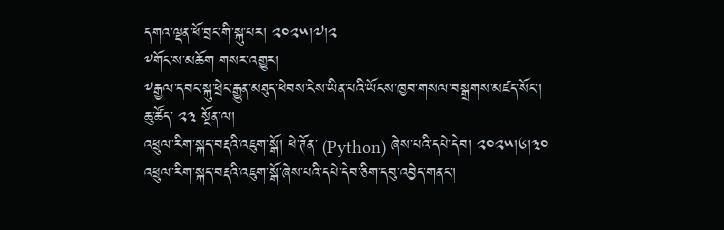དགའ་ལྡན་ཕོ་བྲང་གི་སྐུ་པར། ༢༠༢༥།༧།༢
༸གོང་ས་མཆོག གསར་འགྱུར།
༸རྒྱལ་དབང་སྐུ་ཕྲེང་རྒྱུན་མཐུད་ཕེབས་ངེས་ཡིན་པའི་ཡོངས་ཁྱབ་གསལ་བསྒྲགས་མཛད་སོང་།
ཆུ་ཚོད་ ༢༣ སྔོན་ལ།
འཕྲུལ་རིག་སྐད་བརྡའི་འཇུག་སྒོ། ཕེ་ཊོན་ (Python) ཞེས་པའི་དཔེ་དེབ། ༢༠༢༥།༦།༣༠
འཕྲུལ་རིག་སྐད་བརྡའི་འཇུག་སྒོ་ཞེས་པའི་དཔེ་དེབ་ཅིག་དབུ་འབྱེད་གནང་།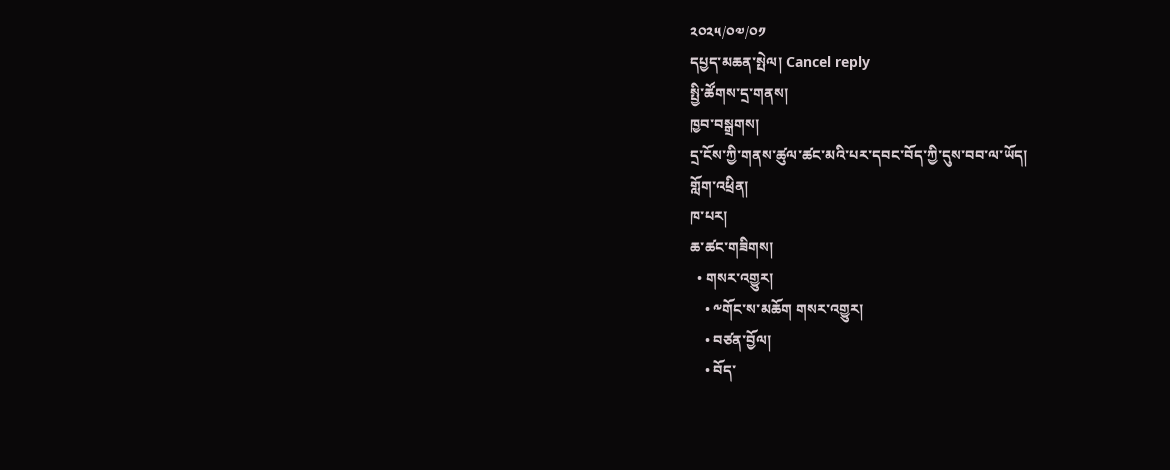༢༠༢༥/༠༧/༠༡
དཔྱད་མཆན་སྤེལ། Cancel reply
སྤྱི་ཚོགས་དྲ་གནས།
ཁྱབ་བསྒྲགས།
དྲ་ངོས་ཀྱི་གནས་ཚུལ་ཚང་མའི་པར་དབང་བོད་ཀྱི་དུས་བབ་ལ་ཡོད།
གློག་འཕྲིན།
ཁ་པར།
ཆ་ཚང་གཟིགས།
  • གསར་འགྱུར།
    • ༸གོང་ས་མཆོག གསར་འགྱུར།
    • བཙན་བྱོལ།
    • བོད་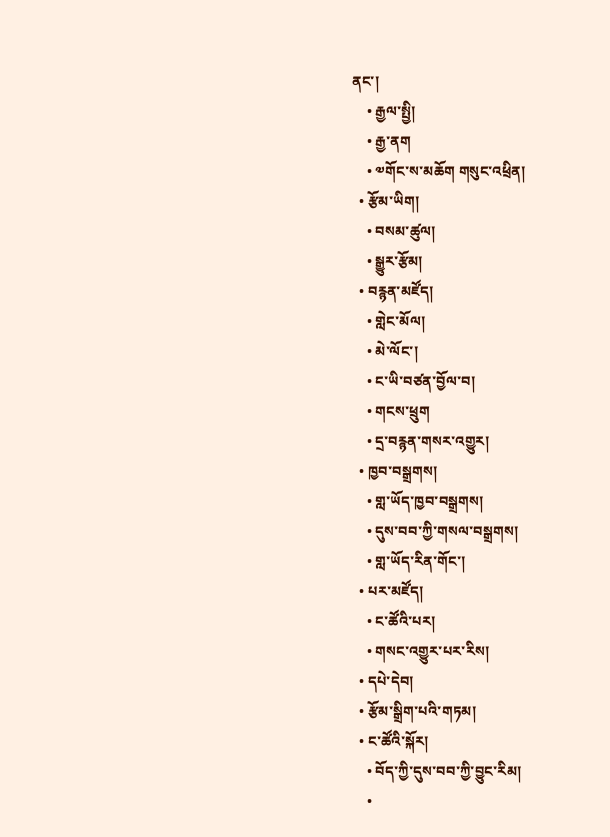ནང་།
    • རྒྱལ་སྤྱི།
    • རྒྱ་ནག
    • ༧གོང་ས་མཆོག གསུང་འཕྲིན།
  • རྩོམ་ཡིག།
    • བསམ་ཚུལ།
    • སྒྱུར་རྩོམ།
  • བརྙན་མཛོད།
    • གླེང་མོལ།
    • མེ་ལོང་།
    • ང་ཡི་བཙན་བྱོལ་བ།
    • གངས་ཕྲུག
    • དྲ་བརྙན་གསར་འགྱུར།
  • ཁྱབ་བསྒྲགས།
    • གླ་ཡོད་ཁྱབ་བསྒྲགས།
    • དུས་བབ་ཀྱི་གསལ་བསྒྲགས།
    • གླ་ཡོད་རིན་གོང་།
  • པར་མཛོད།
    • ང་ཚོའི་པར།
    • གསང་འགྱུར་པར་རིས།
  • དཔེ་དེབ།
  • རྩོམ་སྒྲིག་པའི་གཏམ།
  • ང་ཚོའི་སྐོར།
    • བོད་ཀྱི་དུས་བབ་ཀྱི་བྱུང་རིམ།
    •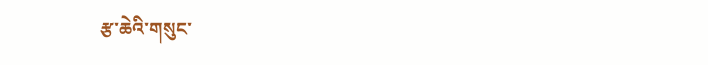རྩ་ཆེའི་གསུང་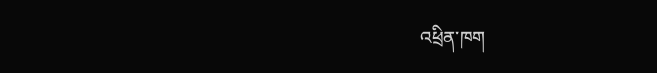འཕྲིན་ཁག